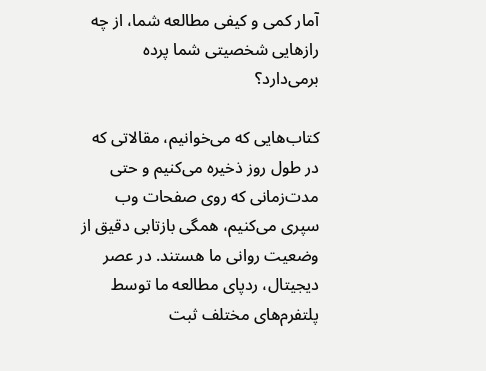آمار کمی و کیفی مطالعه شما، از چه رازهایی شخصیتی شما پرده برمی‌دارد؟

کتاب‌هایی که می‌خوانیم، مقالاتی که در طول روز ذخیره می‌کنیم و حتی مدت‌زمانی که روی صفحات وب سپری می‌کنیم، همگی بازتابی دقیق از وضعیت روانی ما هستند. در عصر دیجیتال، ردپای مطالعه ما توسط پلتفرم‌های مختلف ثبت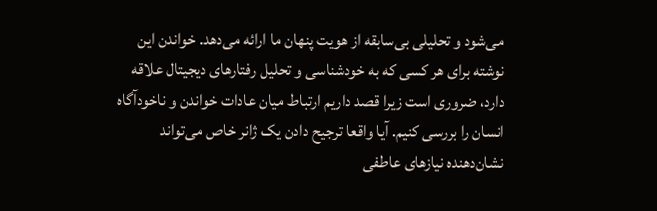می‌شود و تحلیلی بی‌سابقه از هویت پنهان ما ارائه می‌دهد. خواندن این نوشته برای هر کسی که به خودشناسی و تحلیل رفتارهای دیجیتال علاقه دارد، ضروری است زیرا قصد داریم ارتباط میان عادات خواندن و ناخودآگاه انسان را بررسی کنیم. آیا واقعا ترجیح دادن یک ژانر خاص می‌تواند نشان‌دهنده نیازهای عاطفی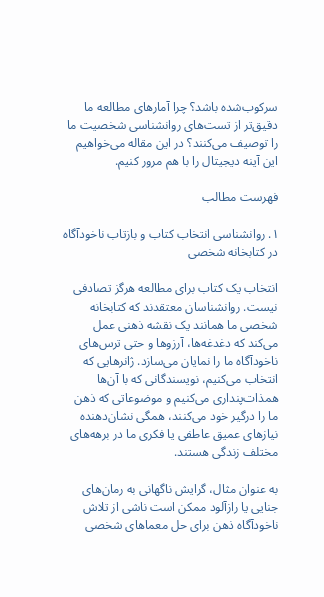سرکوب‌شده باشد؟ چرا آمارهای مطالعه ما دقیق‌تر از تست‌های روانشناسی شخصیت ما را توصیف می‌کنند؟ در این مقاله می‌خواهیم این آینه دیجیتال را با هم مرور کنیم.

فهرست مطالب

۱. روانشناسی انتخاب کتاب و بازتاب ناخودآگاه در کتابخانه شخصی

انتخاب یک کتاب برای مطالعه هرگز تصادفی نیست. روانشناسان معتقدند که کتابخانه شخصی ما همانند یک نقشه ذهنی عمل می‌کند که دغدغه‌ها، آرزوها و حتی ترس‌های ناخودآگاه ما را نمایان می‌سازد. ژانرهایی که انتخاب می‌کنیم، نویسندگانی که با آن‌ها همذات‌پنداری می‌کنیم و موضوعاتی که ذهن ما را درگیر خود می‌کنند، همگی نشان‌دهنده نیازهای عمیق عاطفی یا فکری ما در برهه‌های مختلف زندگی هستند.

به عنوان مثال، گرایش ناگهانی به رمان‌های جنایی یا رازآلود ممکن است ناشی از تلاش ناخودآگاه ذهن برای حل معماهای شخصی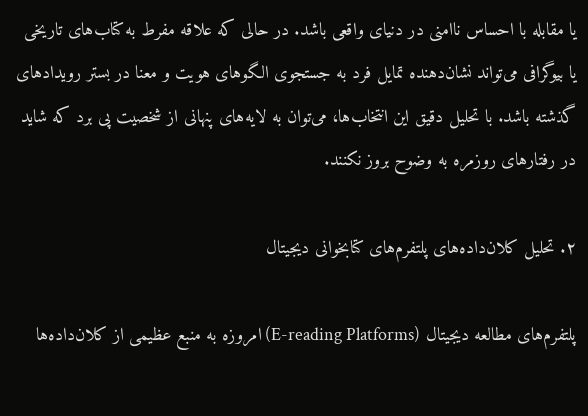یا مقابله با احساس ناامنی در دنیای واقعی باشد. در حالی که علاقه مفرط به کتاب‌های تاریخی یا بیوگرافی می‌تواند نشان‌دهنده تمایل فرد به جستجوی الگوهای هویت و معنا در بستر رویدادهای گذشته باشد. با تحلیل دقیق این انتخاب‌ها، می‌توان به لایه‌های پنهانی از شخصیت پی برد که شاید در رفتارهای روزمره به وضوح بروز نکنند.

۲. تحلیل کلان‌داده‌های پلتفرم‌های کتابخوانی دیجیتال

پلتفرم‌های مطالعه دیجیتال (E-reading Platforms) امروزه به منبع عظیمی از کلان‌داده‌ها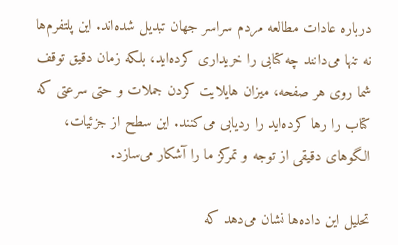درباره عادات مطالعه مردم سراسر جهان تبدیل شده‌اند. این پلتفرم‌ها نه تنها می‌دانند چه کتابی را خریداری کرده‌اید، بلکه زمان دقیق توقف شما روی هر صفحه، میزان هایلایت کردن جملات و حتی سرعتی که کتاب را رها کرده‌اید را ردیابی می‌کنند. این سطح از جزئیات، الگوهای دقیقی از توجه و تمرکز ما را آشکار می‌سازد.

تحلیل این داده‌ها نشان می‌دهد که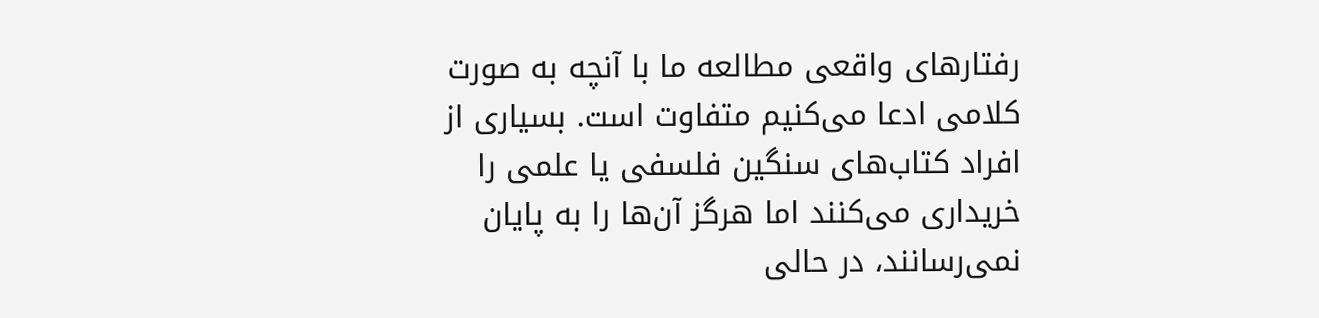رفتارهای واقعی مطالعه ما با آنچه به صورت کلامی ادعا می‌کنیم متفاوت است. بسیاری از افراد کتاب‌های سنگین فلسفی یا علمی را خریداری می‌کنند اما هرگز آن‌ها را به پایان نمی‌رسانند، در حالی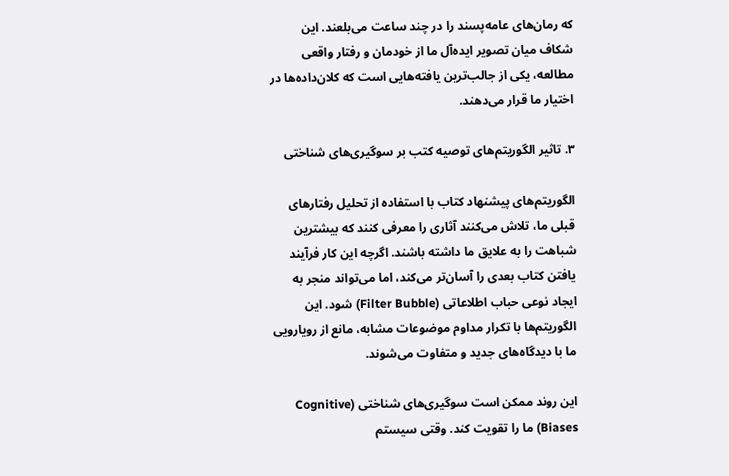که رمان‌های عامه‌پسند را در چند ساعت می‌بلعند. این شکاف میان تصویر ایده‌آل ما از خودمان و رفتار واقعی مطالعه، یکی از جالب‌ترین یافته‌هایی است که کلان‌داده‌ها در اختیار ما قرار می‌دهند.

۳. تاثیر الگوریتم‌های توصیه کتب بر سوگیری‌های شناختی

الگوریتم‌های پیشنهاد کتاب با استفاده از تحلیل رفتارهای قبلی ما، تلاش می‌کنند آثاری را معرفی کنند که بیشترین شباهت را به علایق ما داشته باشند. اگرچه این کار فرآیند یافتن کتاب بعدی را آسان‌تر می‌کند، اما می‌تواند منجر به ایجاد نوعی حباب اطلاعاتی (Filter Bubble) شود. این الگوریتم‌ها با تکرار مداوم موضوعات مشابه، مانع از رویارویی ما با دیدگاه‌های جدید و متفاوت می‌شوند.

این روند ممکن است سوگیری‌های شناختی (Cognitive Biases) ما را تقویت کند. وقتی سیستم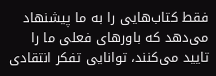فقط کتاب‌هایی را به ما پیشنهاد می‌دهد که باورهای فعلی ما را تایید می‌کنند، توانایی تفکر انتقادی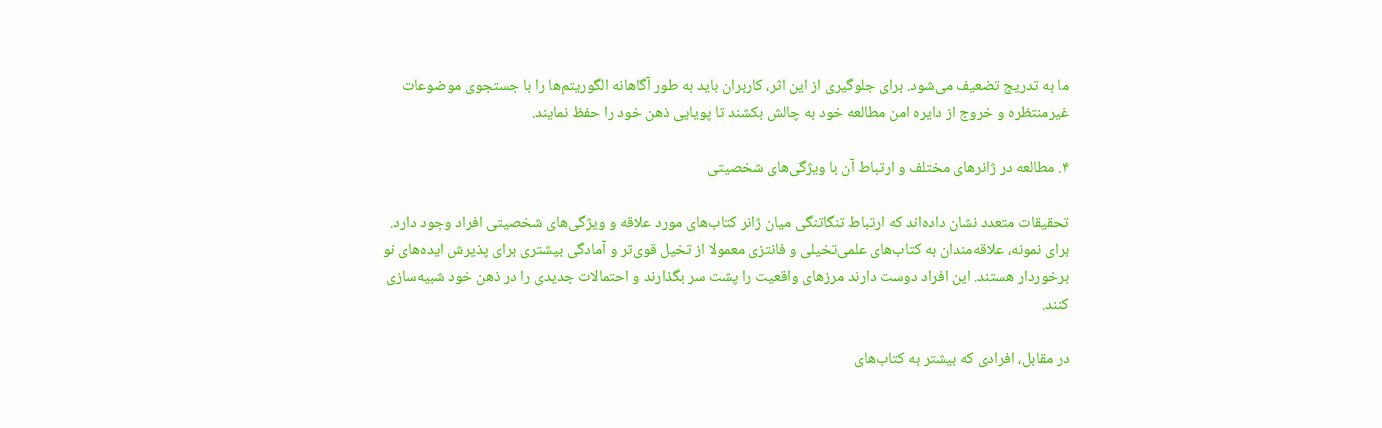ما به تدریج تضعیف می‌شود. برای جلوگیری از این اثر، کاربران باید به طور آگاهانه الگوریتم‌ها را با جستجوی موضوعات غیرمنتظره و خروج از دایره امن مطالعه خود به چالش بکشند تا پویایی ذهن خود را حفظ نمایند.

۴. مطالعه در ژانرهای مختلف و ارتباط آن با ویژگی‌های شخصیتی

تحقیقات متعدد نشان داده‌اند که ارتباط تنگاتنگی میان ژانر کتاب‌های مورد علاقه و ویژگی‌های شخصیتی افراد وجود دارد. برای نمونه، علاقه‌مندان به کتاب‌های علمی‌تخیلی و فانتزی معمولا از تخیل قوی‌تر و آمادگی بیشتری برای پذیرش ایده‌های نو برخوردار هستند. این افراد دوست دارند مرزهای واقعیت را پشت سر بگذارند و احتمالات جدیدی را در ذهن خود شبیه‌سازی کنند.

در مقابل، افرادی که بیشتر به کتاب‌های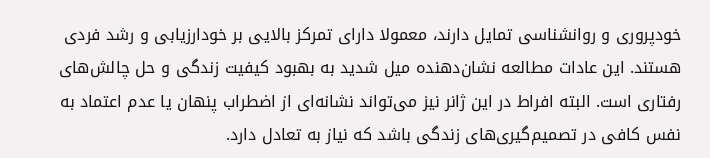خودپروری و روانشناسی تمایل دارند، معمولا دارای تمرکز بالایی بر خودارزیابی و رشد فردی هستند. این عادات مطالعه نشان‌دهنده میل شدید به بهبود کیفیت زندگی و حل چالش‌های رفتاری است. البته افراط در این ژانر نیز می‌تواند نشانه‌ای از اضطراب پنهان یا عدم اعتماد به نفس کافی در تصمیم‌گیری‌های زندگی باشد که نیاز به تعادل دارد.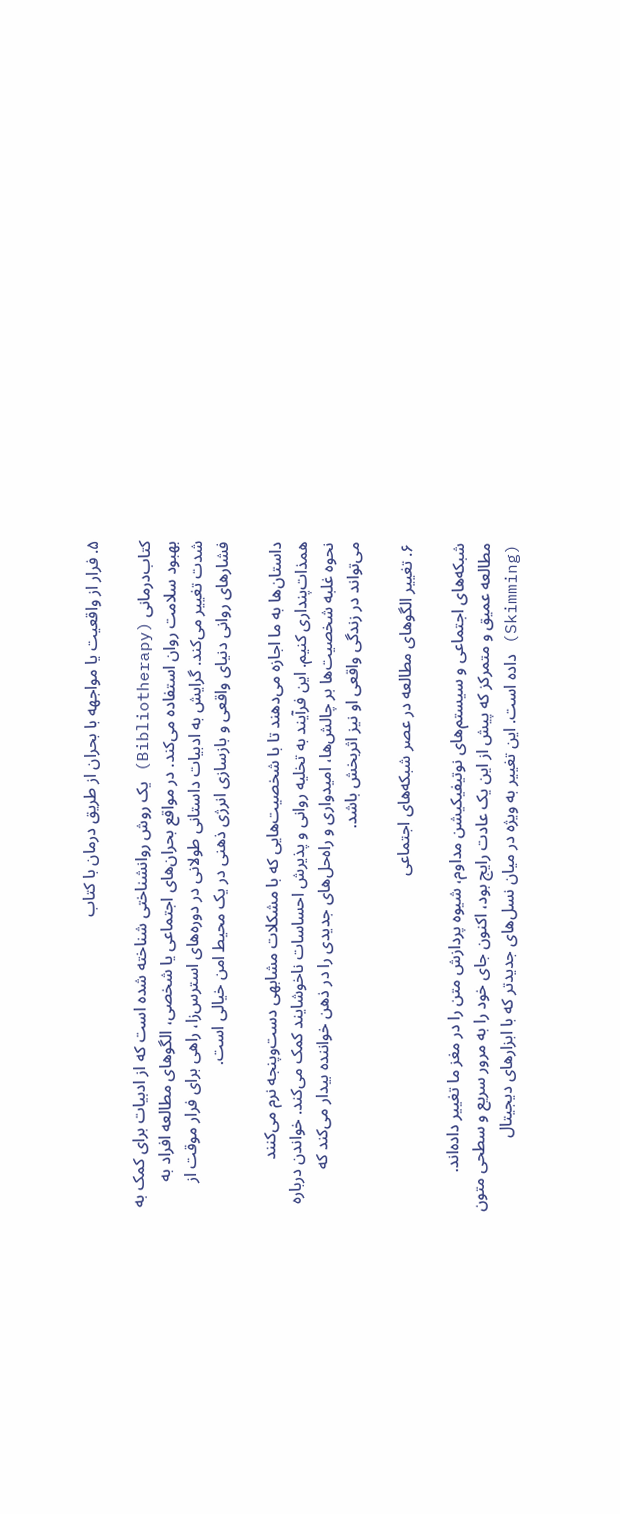۵. فرار از واقعیت یا مواجهه با بحران از طریق درمان با کتاب

کتاب‌درمانی (Bibliotherapy) یک روش روانشناختی شناخته شده است که از ادبیات برای کمک به بهبود سلامت روان استفاده می‌کند. در مواقع بحران‌های اجتماعی یا شخصی، الگوهای مطالعه افراد به شدت تغییر می‌کند. گرایش به ادبیات داستانی طولانی در دوره‌های استرس‌زا، راهی برای فرار موقت از فشارهای روانی دنیای واقعی و بازسازی انرژی ذهنی در یک محیط امن خیالی است.

داستان‌ها به ما اجازه می‌دهند تا با شخصیت‌هایی که با مشکلات مشابهی دست‌وپنجه نرم می‌کنند همذات‌پنداری کنیم. این فرآیند به تخلیه روانی و پذیرش احساسات ناخوشایند کمک می‌کند. خواندن درباره نحوه غلبه شخصیت‌ها بر چالش‌ها، امیدواری و راه‌حل‌های جدیدی را در ذهن خواننده بیدار می‌کند که می‌تواند در زندگی واقعی او نیز اثربخش باشد.

۶. تغییر الگوهای مطالعه در عصر شبکه‌های اجتماعی

شبکه‌های اجتماعی و سیستم‌های نوتیفیکیشن مداوم، شیوه پردازش متن را در مغز ما تغییر داده‌اند. مطالعه عمیق و متمرکز که پیش از این یک عادت رایج بود، اکنون جای خود را به مرور سریع و سطحی متون (Skimming) داده است. این تغییر به ویژه در میان نسل‌های جدیدتر که با ابزارهای دیجیتال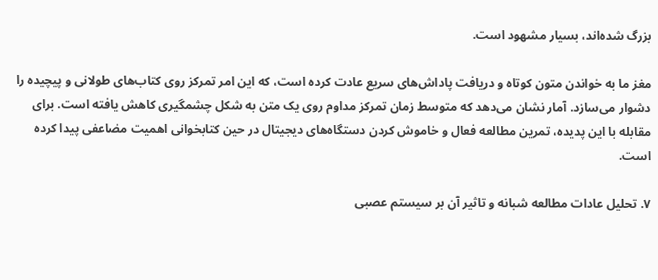بزرگ شده‌اند، بسیار مشهود است.

مغز ما به خواندن متون کوتاه و دریافت پاداش‌های سریع عادت کرده است، که این امر تمرکز روی کتاب‌های طولانی و پیچیده را دشوار می‌سازد. آمار نشان می‌دهد که متوسط زمان تمرکز مداوم روی یک متن به شکل چشمگیری کاهش یافته است. برای مقابله با این پدیده، تمرین مطالعه فعال و خاموش کردن دستگاه‌های دیجیتال در حین کتابخوانی اهمیت مضاعفی پیدا کرده است.

۷. تحلیل عادات مطالعه شبانه و تاثیر آن بر سیستم عصبی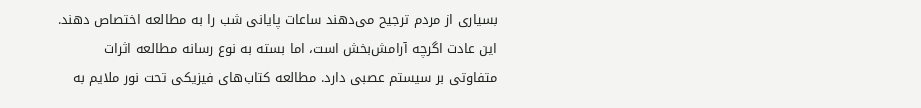بسیاری از مردم ترجیح می‌دهند ساعات پایانی شب را به مطالعه اختصاص دهند. این عادت اگرچه آرامش‌بخش است، اما بسته به نوع رسانه مطالعه اثرات متفاوتی بر سیستم عصبی دارد. مطالعه کتاب‌های فیزیکی تحت نور ملایم به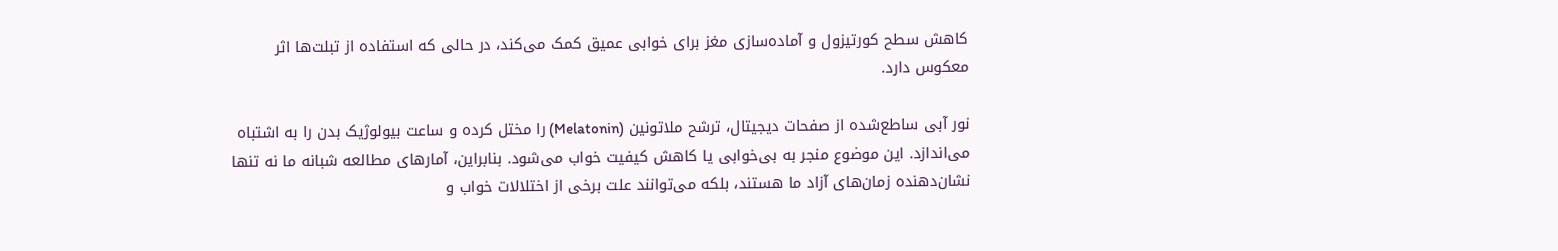کاهش سطح کورتیزول و آماده‌سازی مغز برای خوابی عمیق کمک می‌کند، در حالی که استفاده از تبلت‌ها اثر معکوس دارد.

نور آبی ساطع‌شده از صفحات دیجیتال، ترشح ملاتونین (Melatonin) را مختل کرده و ساعت بیولوژیک بدن را به اشتباه می‌اندازد. این موضوع منجر به بی‌خوابی یا کاهش کیفیت خواب می‌شود. بنابراین، آمارهای مطالعه شبانه ما نه تنها نشان‌دهنده زمان‌های آزاد ما هستند، بلکه می‌توانند علت برخی از اختلالات خواب و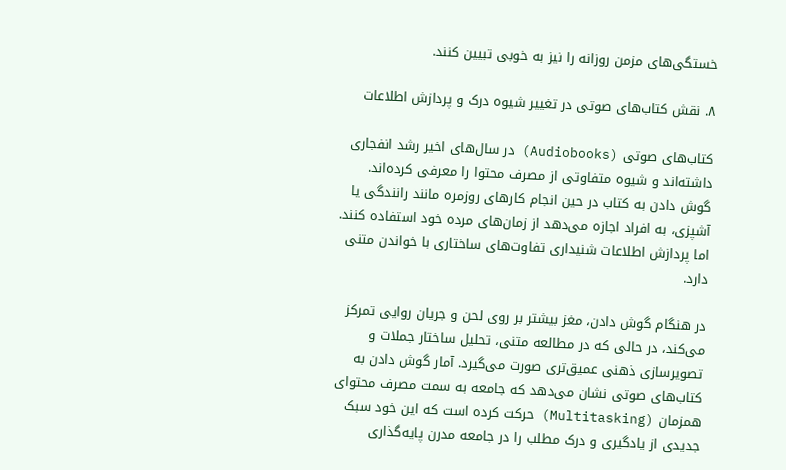خستگی‌های مزمن روزانه را نیز به خوبی تبیین کنند.

۸. نقش کتاب‌های صوتی در تغییر شیوه درک و پردازش اطلاعات

کتاب‌های صوتی (Audiobooks) در سال‌های اخیر رشد انفجاری داشته‌اند و شیوه متفاوتی از مصرف محتوا را معرفی کرده‌اند. گوش دادن به کتاب در حین انجام کارهای روزمره مانند رانندگی یا آشپزی، به افراد اجازه می‌دهد از زمان‌های مرده خود استفاده کنند. اما پردازش اطلاعات شنیداری تفاوت‌های ساختاری با خواندن متنی دارد.

در هنگام گوش دادن، مغز بیشتر بر روی لحن و جریان روایی تمرکز می‌کند، در حالی که در مطالعه متنی، تحلیل ساختار جملات و تصویرسازی ذهنی عمیق‌تری صورت می‌گیرد. آمار گوش دادن به کتاب‌های صوتی نشان می‌دهد که جامعه به سمت مصرف محتوای همزمان (Multitasking) حرکت کرده است که این خود سبک جدیدی از یادگیری و درک مطلب را در جامعه مدرن پایه‌گذاری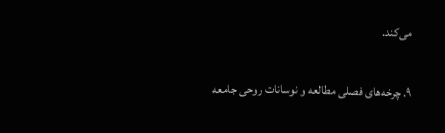می‌کند.

۹. چرخه‌های فصلی مطالعه و نوسانات روحی جامعه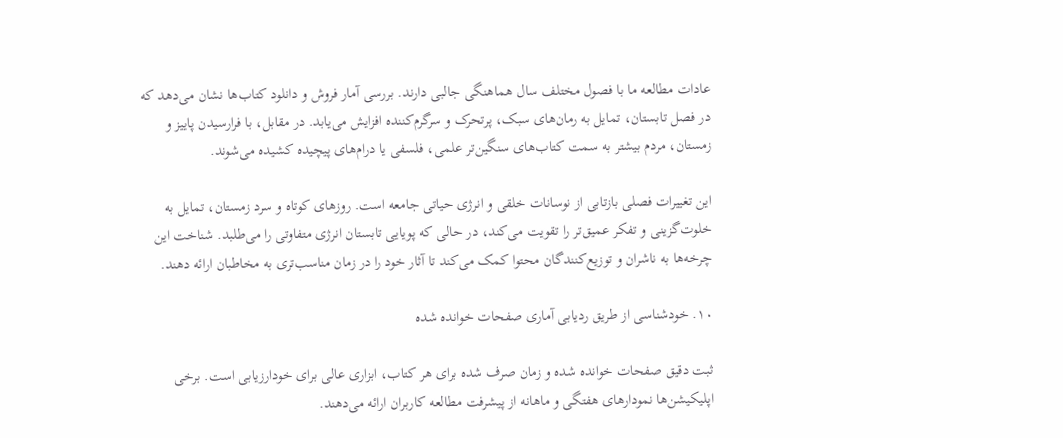عادات مطالعه ما با فصول مختلف سال هماهنگی جالبی دارند. بررسی آمار فروش و دانلود کتاب‌ها نشان می‌دهد که در فصل تابستان، تمایل به رمان‌های سبک، پرتحرک و سرگرم‌کننده افزایش می‌یابد. در مقابل، با فرارسیدن پاییز و زمستان، مردم بیشتر به سمت کتاب‌های سنگین‌تر علمی، فلسفی یا درام‌های پیچیده کشیده می‌شوند.

این تغییرات فصلی بازتابی از نوسانات خلقی و انرژی حیاتی جامعه است. روزهای کوتاه و سرد زمستان، تمایل به خلوت‌گزینی و تفکر عمیق‌تر را تقویت می‌کند، در حالی که پویایی تابستان انرژی متفاوتی را می‌طلبد. شناخت این چرخه‌ها به ناشران و توزیع‌کنندگان محتوا کمک می‌کند تا آثار خود را در زمان مناسب‌تری به مخاطبان ارائه دهند.

۱۰. خودشناسی از طریق ردیابی آماری صفحات خوانده شده

ثبت دقیق صفحات خوانده شده و زمان صرف شده برای هر کتاب، ابزاری عالی برای خودارزیابی است. برخی اپلیکیشن‌ها نمودارهای هفتگی و ماهانه از پیشرفت مطالعه کاربران ارائه می‌دهند.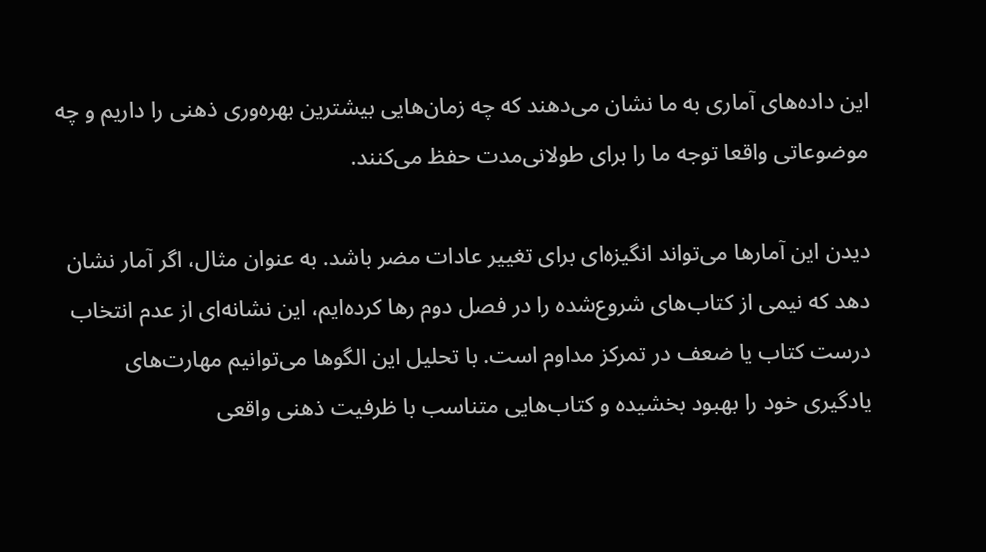این داده‌های آماری به ما نشان می‌دهند که چه زمان‌هایی بیشترین بهره‌وری ذهنی را داریم و چه موضوعاتی واقعا توجه ما را برای طولانی‌مدت حفظ می‌کنند.

دیدن این آمارها می‌تواند انگیزه‌ای برای تغییر عادات مضر باشد. به عنوان مثال، اگر آمار نشان دهد که نیمی از کتاب‌های شروع‌شده را در فصل دوم رها کرده‌ایم، این نشانه‌ای از عدم انتخاب درست کتاب یا ضعف در تمرکز مداوم است. با تحلیل این الگوها می‌توانیم مهارت‌های یادگیری خود را بهبود بخشیده و کتاب‌هایی متناسب با ظرفیت ذهنی واقعی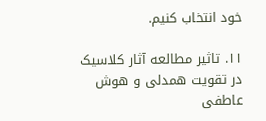خود انتخاب کنیم.

۱۱. تاثیر مطالعه آثار کلاسیک در تقویت همدلی و هوش عاطفی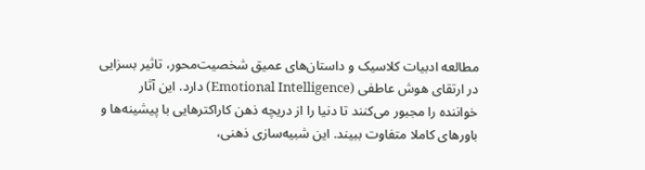مطالعه ادبیات کلاسیک و داستان‌های عمیق شخصیت‌محور، تاثیر بسزایی در ارتقای هوش عاطفی (Emotional Intelligence) دارد. این آثار خواننده را مجبور می‌کنند تا دنیا را از دریچه ذهن کاراکترهایی با پیشینه‌ها و باورهای کاملا متفاوت ببیند. این شبیه‌سازی ذهنی،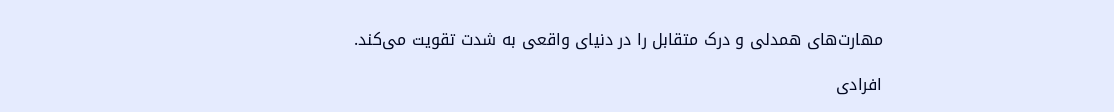مهارت‌های همدلی و درک متقابل را در دنیای واقعی به شدت تقویت می‌کند.

افرادی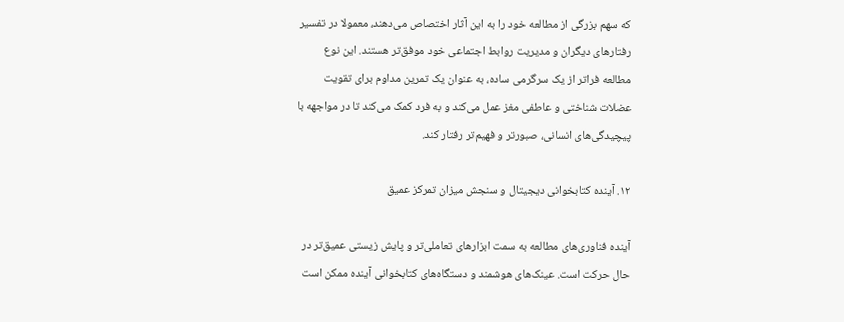که سهم بزرگی از مطالعه خود را به این آثار اختصاص می‌دهند، معمولا در تفسیر رفتارهای دیگران و مدیریت روابط اجتماعی خود موفق‌تر هستند. این نوع مطالعه فراتر از یک سرگرمی ساده، به عنوان یک تمرین مداوم برای تقویت عضلات شناختی و عاطفی مغز عمل می‌کند و به فرد کمک می‌کند تا در مواجهه با پیچیدگی‌های انسانی، صبورتر و فهیم‌تر رفتار کند.

۱۲. آینده کتابخوانی دیجیتال و سنجش میزان تمرکز عمیق

آینده فناوری‌های مطالعه به سمت ابزارهای تعاملی‌تر و پایش زیستی عمیق‌تر در حال حرکت است. عینک‌های هوشمند و دستگاه‌های کتابخوانی آینده ممکن است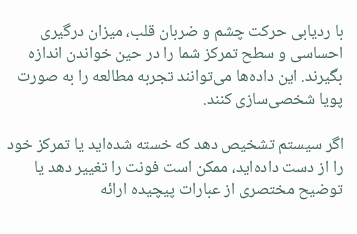با ردیابی حرکت چشم و ضربان قلب، میزان درگیری احساسی و سطح تمرکز شما را در حین خواندن اندازه بگیرند. این داده‌ها می‌توانند تجربه مطالعه را به صورت پویا شخصی‌سازی کنند.

اگر سیستم تشخیص دهد که خسته شده‌اید یا تمرکز خود را از دست داده‌اید، ممکن است فونت را تغییر دهد یا توضیح مختصری از عبارات پیچیده ارائه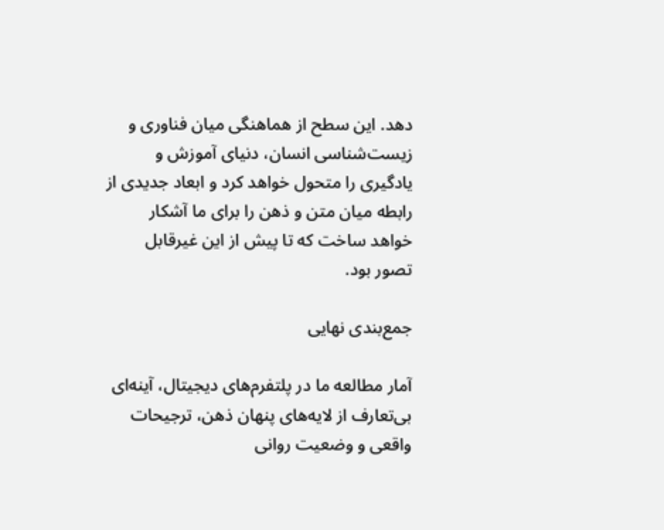دهد. این سطح از هماهنگی میان فناوری و زیست‌شناسی انسان، دنیای آموزش و یادگیری را متحول خواهد کرد و ابعاد جدیدی از رابطه میان متن و ذهن را برای ما آشکار خواهد ساخت که تا پیش از این غیرقابل تصور بود.

جمع‌بندی نهایی

آمار مطالعه ما در پلتفرم‌های دیجیتال، آینه‌ای بی‌تعارف از لایه‌های پنهان ذهن، ترجیحات واقعی و وضعیت روانی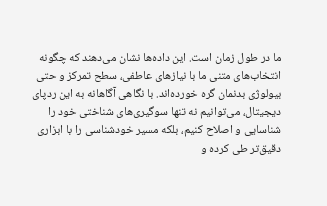ما در طول زمان است. این داده‌ها نشان می‌دهند که چگونه انتخاب‌های متنی ما با نیازهای عاطفی، سطح تمرکز و حتی بیولوژی بدنمان گره خورده‌اند. با نگاهی آگاهانه به این ردپای دیجیتال، می‌توانیم نه تنها سوگیری‌های شناختی خود را شناسایی و اصلاح کنیم، بلکه مسیر خودشناسی را با ابزاری دقیق‌تر طی کرده و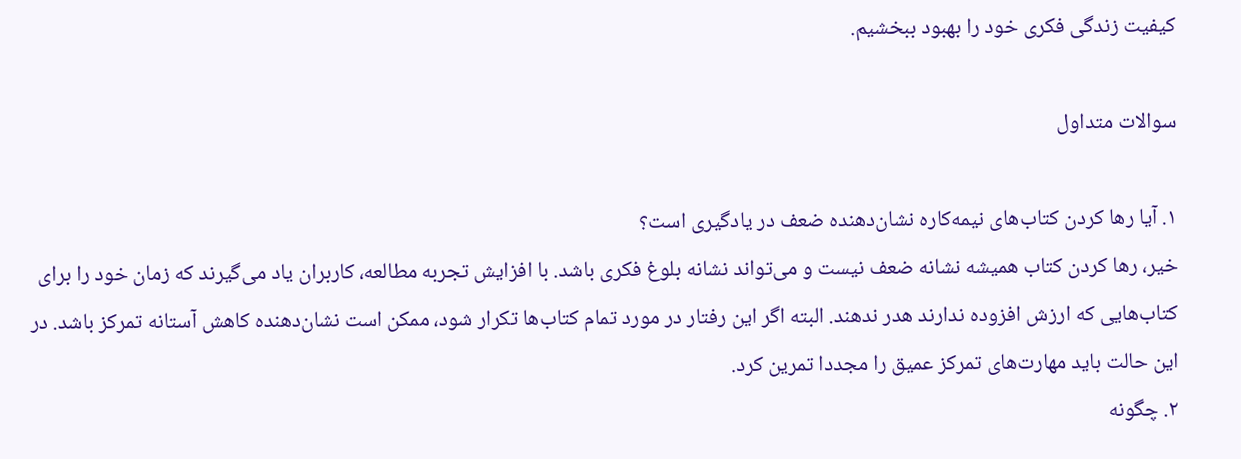کیفیت زندگی فکری خود را بهبود ببخشیم.

سوالات متداول

۱. آیا رها کردن کتاب‌های نیمه‌کاره نشان‌دهنده ضعف در یادگیری است؟
خیر، رها کردن کتاب همیشه نشانه ضعف نیست و می‌تواند نشانه بلوغ فکری باشد. با افزایش تجربه مطالعه، کاربران یاد می‌گیرند که زمان خود را برای کتاب‌هایی که ارزش افزوده ندارند هدر ندهند. البته اگر این رفتار در مورد تمام کتاب‌ها تکرار شود، ممکن است نشان‌دهنده کاهش آستانه تمرکز باشد. در این حالت باید مهارت‌های تمرکز عمیق را مجددا تمرین کرد.
۲. چگونه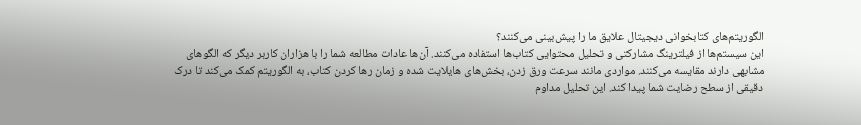الگوریتم‌های کتابخوانی دیجیتال علایق ما را پیش‌بینی می‌کنند؟
این سیستم‌ها از فیلترینگ مشارکتی و تحلیل محتوایی کتاب‌ها استفاده می‌کنند. آن‌ها عادات مطالعه شما را با هزاران کاربر دیگر که الگوهای مشابهی دارند مقایسه می‌کنند. مواردی مانند سرعت ورق زدن، بخش‌های هایلایت شده و زمان رها کردن کتاب، به الگوریتم کمک می‌کند تا درک دقیقی از سطح رضایت شما پیدا کند. این تحلیل مداوم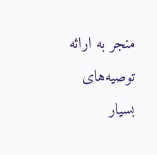منجر به ارائه‌ توصیه‌های بسیار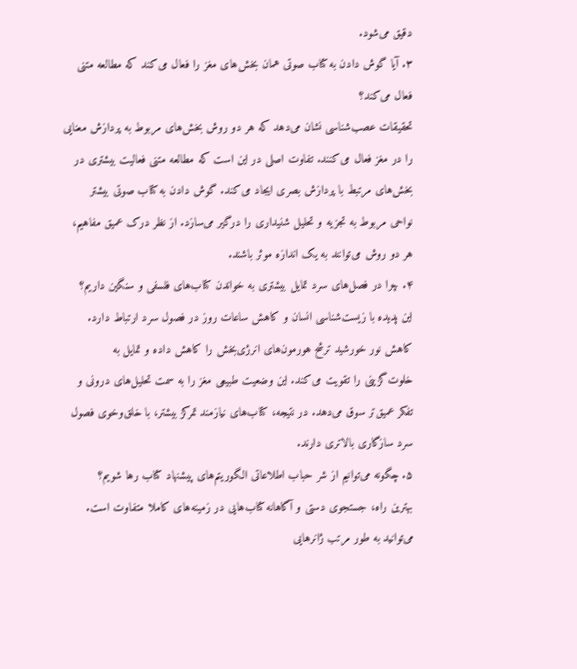دقیق می‌شود.
۳. آیا گوش دادن به کتاب صوتی همان بخش‌های مغز را فعال می‌کند که مطالعه متنی فعال می‌کند؟
تحقیقات عصب‌شناسی نشان می‌دهد که هر دو روش بخش‌های مربوط به پردازش معنایی را در مغز فعال می‌کنند. تفاوت اصلی در این است که مطالعه متنی فعالیت بیشتری در بخش‌های مرتبط با پردازش بصری ایجاد می‌کند. گوش دادن به کتاب صوتی بیشتر نواحی مربوط به تجزیه و تحلیل شنیداری را درگیر می‌سازد. از نظر درک عمیق مفاهیم، هر دو روش می‌توانند به یک اندازه موثر باشند.
۴. چرا در فصل‌های سرد تمایل بیشتری به خواندن کتاب‌های فلسفی و سنگین داریم؟
این پدیده با زیست‌شناسی انسان و کاهش ساعات روز در فصول سرد ارتباط دارد. کاهش نور خورشید ترشح هورمون‌های انرژی‌بخش را کاهش داده و تمایل به خلوت‌گزینی را تقویت می‌کند. این وضعیت طبیعی مغز را به سمت تحلیل‌های درونی و تفکر عمیق‌تر سوق می‌دهد. در نتیجه، کتاب‌های نیازمند تمرکز بیشتر، با خلق‌وخوی فصول سرد سازگاری بالاتری دارند.
۵. چگونه می‌توانیم از شر حباب اطلاعاتی الگوریتم‌های پیشنهاد کتاب رها شویم؟
بهترین راه، جستجوی دستی و آگاهانه کتاب‌هایی در زمینه‌های کاملا متفاوت است. می‌توانید به طور مرتب ژانرهایی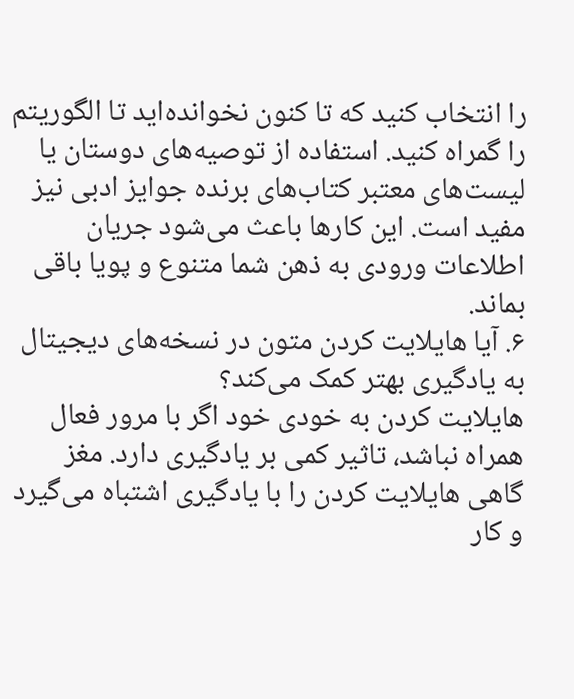را انتخاب کنید که تا کنون نخوانده‌اید تا الگوریتم را گمراه کنید. استفاده از توصیه‌های دوستان یا لیست‌های معتبر کتاب‌های برنده جوایز ادبی نیز مفید است. این کارها باعث می‌شود جریان اطلاعات ورودی به ذهن شما متنوع و پویا باقی بماند.
۶. آیا هایلایت کردن متون در نسخه‌های دیجیتال به یادگیری بهتر کمک می‌کند؟
هایلایت کردن به خودی خود اگر با مرور فعال همراه نباشد، تاثیر کمی بر یادگیری دارد. مغز گاهی هایلایت کردن را با یادگیری اشتباه می‌گیرد و کار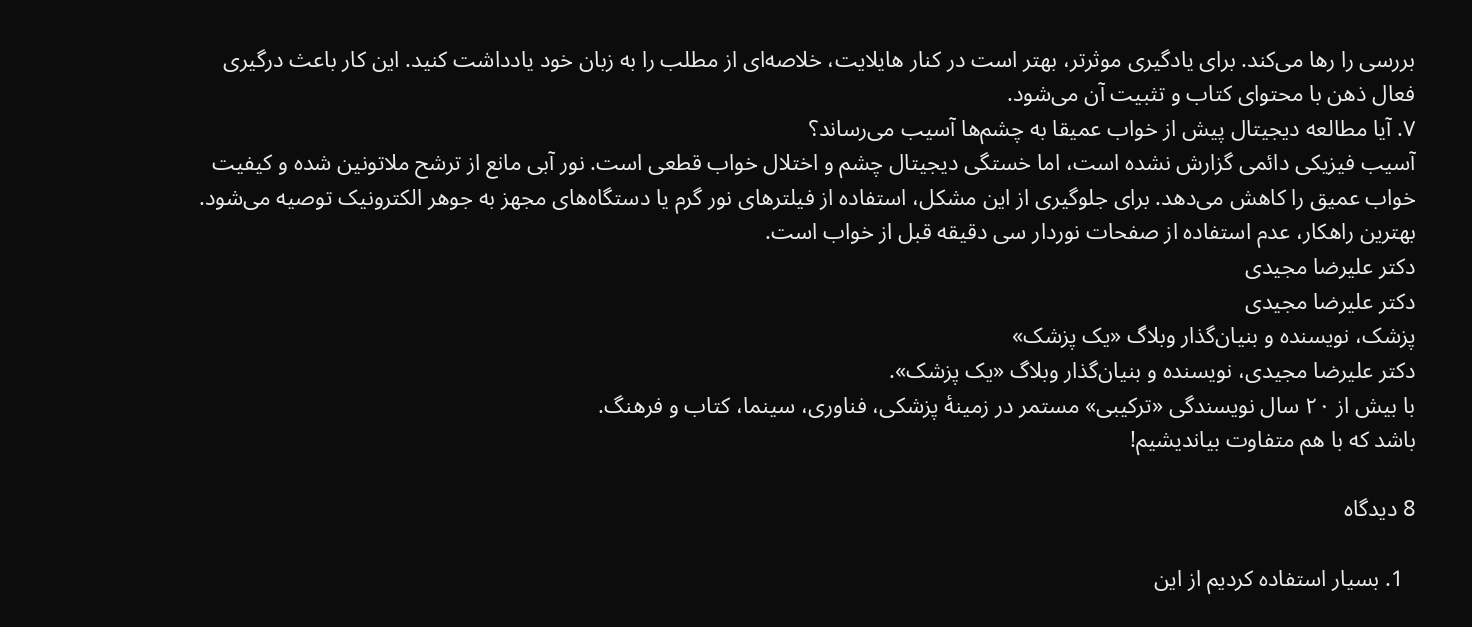بررسی را رها می‌کند. برای یادگیری موثرتر، بهتر است در کنار هایلایت، خلاصه‌ای از مطلب را به زبان خود یادداشت کنید. این کار باعث درگیری فعال ذهن با محتوای کتاب و تثبیت آن می‌شود.
۷. آیا مطالعه دیجیتال پیش از خواب عمیقا به چشم‌ها آسیب می‌رساند؟
آسیب فیزیکی دائمی گزارش نشده است، اما خستگی دیجیتال چشم و اختلال خواب قطعی است. نور آبی مانع از ترشح ملاتونین شده و کیفیت خواب عمیق را کاهش می‌دهد. برای جلوگیری از این مشکل، استفاده از فیلترهای نور گرم یا دستگاه‌های مجهز به جوهر الکترونیک توصیه می‌شود. بهترین راهکار، عدم استفاده از صفحات نوردار سی دقیقه قبل از خواب است.
دکتر علیرضا مجیدی
دکتر علیرضا مجیدی
پزشک، نویسنده و بنیان‌گذار وبلاگ «یک پزشک»
دکتر علیرضا مجیدی، نویسنده و بنیان‌گذار وبلاگ «یک پزشک».
با بیش از ۲۰ سال نویسندگی «ترکیبی» مستمر در زمینهٔ پزشکی، فناوری، سینما، کتاب و فرهنگ.
باشد که با هم متفاوت بیاندیشیم!

8 دیدگاه

  1. بسیار استفاده کردیم از این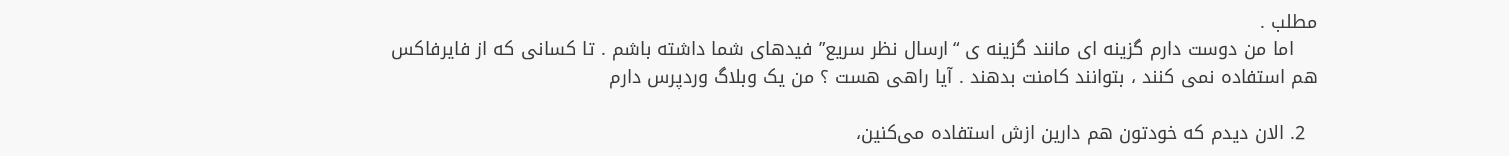مطلب .
    اما من دوست دارم گزینه ای مانند گزینه ی “ارسال نظر سریع” فیدهای شما داشته باشم . تا کسانی که از فایرفاکس هم استفاده نمی کنند ، بتوانند کامنت بدهند . آیا راهی هست ؟ من یک وبلاگ وردپرس دارم

  2. الان دیدم که خودتون هم دارین ازش استفاده می‌کنین،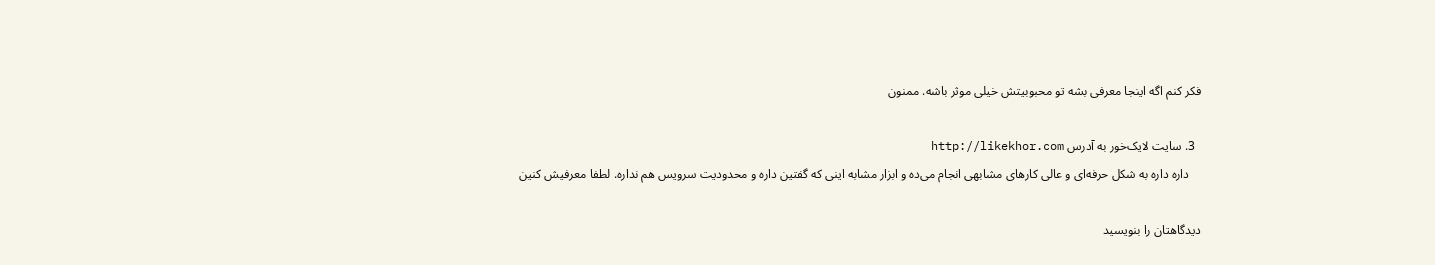فکر کنم اگه اینجا معرفی بشه تو محبوبیتش خیلی موثر باشه. ممنون

  3. سایت لایک‌خور به آدرس http://likekhor.com
    داره داره به شکل حرفه‌ای و عالی کارهای مشابهی انجام می‌ده و ابزار مشابه اینی که گفتین داره و محدودیت سرویس هم نداره. لطفا معرفیش کنین

دیدگاهتان را بنویسید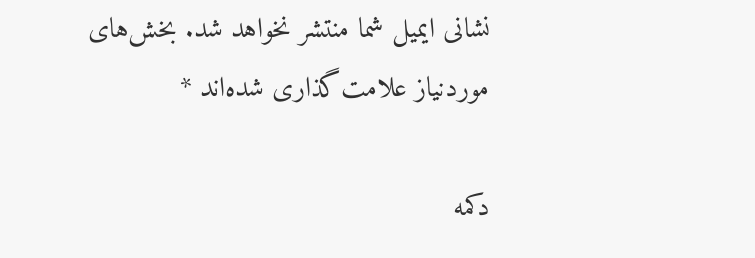نشانی ایمیل شما منتشر نخواهد شد. بخش‌های موردنیاز علامت‌گذاری شده‌اند *

دکمه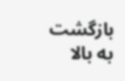بازگشت به بالا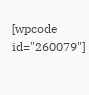[wpcode id="260079"]